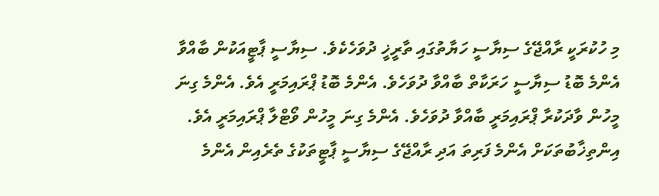މި ހުކުރަކީ ރާއްޖޭގެ ސިޔާސީ ހަޔާތުގައި ތާރީޚީ ދުވަހެކެވެ. ސިޔާސީ ޕާޓީއަކުން ބާއްވާ އެންމެ ބޮޑު ސިޔާސީ ހަރަކާތް ބާއްވާ ދުވަހެވެ. އެންމެ ބޮޑު ޕްރައިމަރީ އެވެ. އެންމެ ގިނަ މީހުން ވާދަކުރާ ޕްރައިމަރީ ބާއްވާ ދުވަހެވެ. އެންމެ ގިނަ މީހުން ވޯޓްލާ ޕްރައިމަރީ އެވެ. އިންތިޚާބުތަކަށް އެންމެ ފަރިތަ އަދި ރާއްޖޭގެ ސިޔާސީ ޕާޓީތަކުގެ ތެރެއިން އެންމެ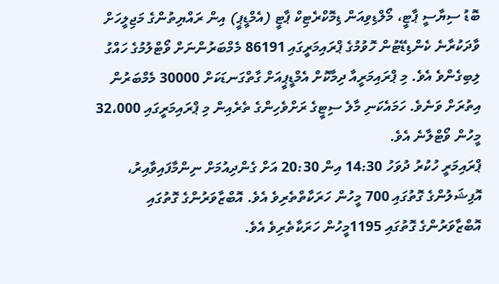ބޮޑު ސިޔާސީ ޕާޓީ، މޯލްޑިވިއަން ޑިމޮކްރެޓިކް ޕާޓީ (އެމްޑީޕީ) އިން ރައްޔިތުންގެ މަޖިލީހަށް ވާދަކުރާނެ ކެންޑިޑޭޓުން ހޮވުމުގެ ޕްރައިމަރީގައި 86191 މެމްބަރުންނަށް ވޯޓްލުމުގެ ހައްގު ލިބިގެންވެ އެވެ. މި ޕްރައިމަރީއާ ދިމާކޮށް އެމްޑީޕީއަށް ގާތްގަނޑަކަށް 30000 މެމްބަރުން އިތުރަށް ވަނެވެ. ހަމައެކަނި މާލެ ސިޓީގެ ރަށްވެހިންގެ ތެރެއިން މި ޕްރައިމަރީގައި 32،000 މީހުން ވޯޓްލާނެ އެވެ.
ޕްރައިމަރީ ހުކުރު ދުވަހު 14:30 އިން 20:30 އަށް ގެންދިއުމަށް ނިންމާފައިވާއިރު، އޮފިޝަލުންގެ ގޮތުގައި 700 މީހުން ހަރަކާތްތެރިވެ އެވެ. އޮބްޒާވަރުންގެ ގޮތުގައި އޮބްޒާވަރުންގެ ގޮތުގައި 1195މީހުން ހަރަކާތެރިވެ އެވެ.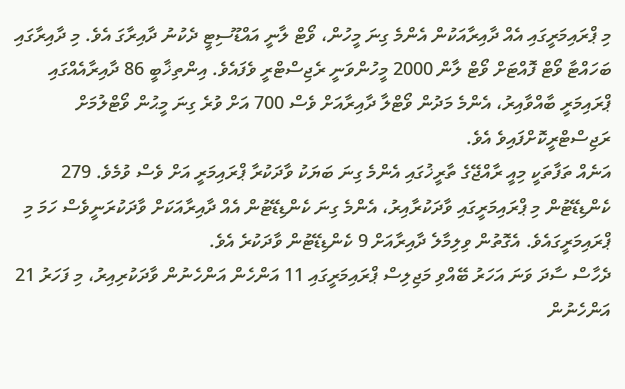މި ޕްރައިމަރީގައި އެއް ދާއިރާއަކުން އެންމެ ގިނަ މީހުން، ވޯޓް ލާނީ އައްޑޫސިޓީ ދެކުނު ދާއިރާގަ އެވެ. މި ދާއިރާގައި ބަހައްޓާ ވޯޓް ފޮއްޓަށް ވޯޓް ލާން 2000 މީހުންވަނީ ރެޖިސްޓްރީ ވެފައެވެ. އިންތިޚާބީ 86 ދާއިރާއެއްގައި ޕްރައިމަރީ ބާއްވާއިރު، އެންމެ މަދުން ވޯޓްލާ ދާއިރާއަށް ވެސް 700 އަށް ވުރެ ގިނަ މީޙުން ވޯޓްލުމަށް ރަޖިސްޓްރީކޮށްފައިވެ އެވެ.
އަނެއް ތަފާތަކީ މިއީ ރާއްޖޭގެ ތާރީޚުގައި އެންމެ ގިނަ ބަޔަކު ވާދަކުރާ ޕްރައިމަރީ އަށް ވެސް ވުމެވެ. 279 ކެންޑިޑޭޓުން މި ޕްރައިމަރީގައި ވާދަކުރާއިރު، އެންމެ ގިނަ ކެންޑިޑޭޓުން އެއް ދާއިރާއަކަށް ވާދަކުރަނީވެސް ހަމަ މި ޕްރައިމަރީގައެވެ. އެގޮތުން ވިލިމާލެ ދާއިރާއަށް 9 ކެންޑިޑޭޓުން ވާދަކުރެ އެވެ.
ދެހާސް ސާދަ ވަނަ އަހަރު ބޭއްވި މަޖިލިސް ޕްރައިމަރީގައި 11 އަންހެން އަންހެނުން ވާދަކުރިއިރު، މި ފަހަރު 21 އަންހެނުން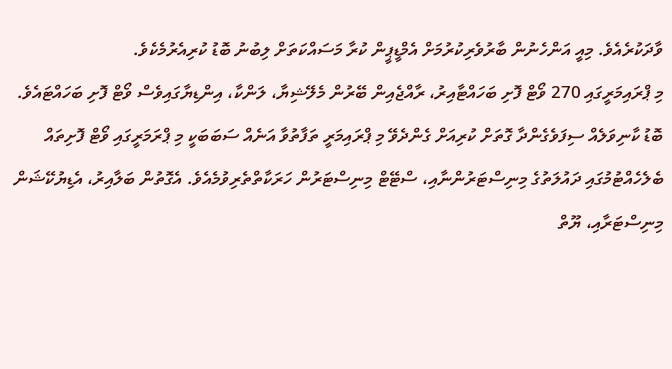ވާދަކުރެއެވެ. މިއީ އަންހެނުން ބާރުވެރިކުރުމަށް އެމްޑީޕީން ކުރާ މަސައްކަތަށް ލިބުނު ބޮޑު ކުރިއެރުމެކެވެ.
މި ޕްރައިމަރީގައި 270 ވޯޓް ފޮށި ބަހައްޓާއިރު، ރާއްޖެއިން ބޭރުން މެލޭޝިޔާ، ލަންކާ، އިންޑިޔާގައިވެސް ވޯޓް ފޮށި ބަހައްޓައެވެ.
ބޮޑު ކާނިވަލެއް ސިފަވެގެންދާ ގޮތަށް ކުރިއަށް ގެންދެވޭ މި ޕްރައިމަރީ ތަފާތުވާ އަނެއް ސަބަބަކީ މި ޕްރަމަރީގައި ވޯޓް ފޮށިތައް ބެލެހެއްޓުމުގައި ދައުލަތުގެ މިނިސްޓަރުންނާއި، ސްޓޭޓް މިނިސްޓަރުން ހަރަކާތްތެރިވުމެއެވެ. އެގޮތުން ބަލާއިރު، އެޑިޔުކޭޝަން މިނިސްޓަރާއި، ޔޫތް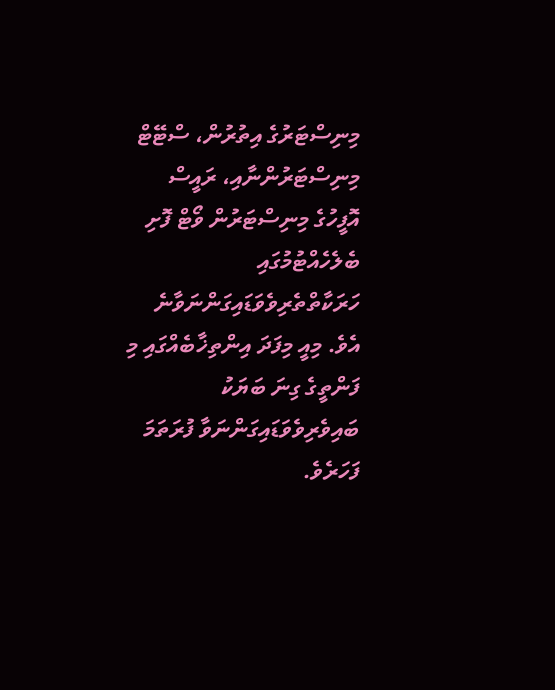މިނިސްޓަރުގެ އިތުރުން، ސްޓޭޓް މިނިސްޓަރުންނާއި، ރައީސް އޮފީހުގެ މިނިސްޓަރުން ވޯޓް ފޮށި ބެލެހެއްޓުމުގައި ހަރަކާތްތެރިވެވަޑައިގަންނަވާނެ އެވެ. މިއީ މިފަދަ އިންތިޚާބެއްގައި މި ފަންތީގެ ގިނަ ބަޔަކު ބައިވެރިވެވަޑައިގަންނަވާ ފުރަތަމަ ފަހަރެވެ.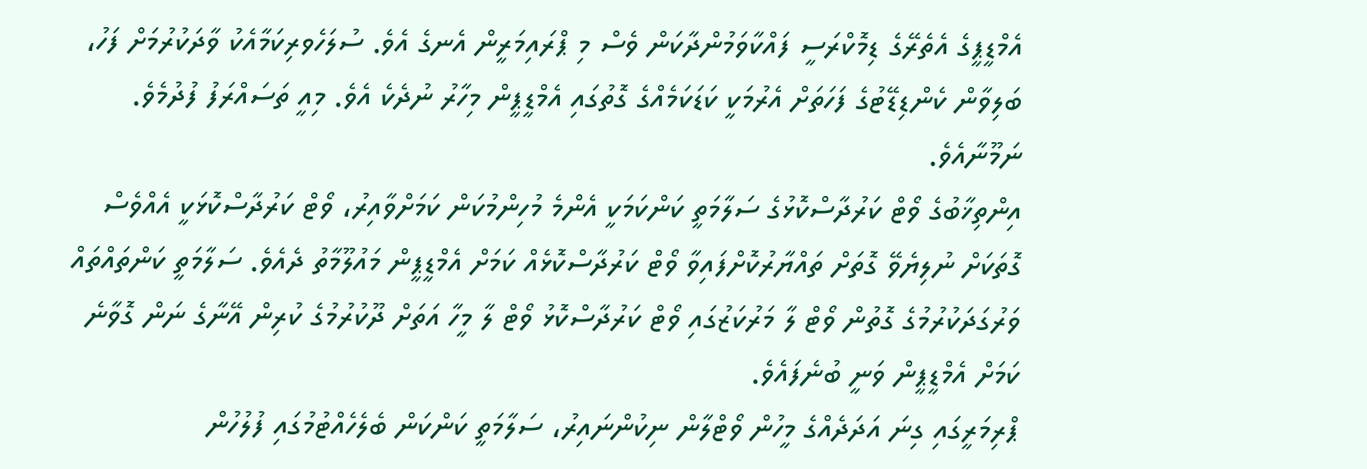އެމްޑީޕީގެ އެތެރޭގެ ޑިމޮކްރަސީ ފައްކާވަމުންދާކަން ވެސް މި ޕްރައިމަރީން އެނގެ އެވެ. ސުލަހެވރިކަމާއެކު ވާދަކުރުމަށް ފަހު، ބަލިވާން ކެންޑިޑޭޓުގެ ފަހަތަށް އެރުމަކީ ކަޑަކަމެއްގެ ގޮތުގައި އެމްޑީޕީން މިހާރު ނުދެކެ އެވެ. މިއީ ތަސައްރަފު ފުދުމެވެ. ނަމޫނާއެވެ.
އިންތިޚާބުގެ ވޯޓް ކަރުދާސްކޮޅުގެ ސަލާމަތީ ކަންކަމަކީ އެންމެ މުހިންމުކަން ކަމަށްވާއިރު، ވޯޓް ކަރުދާސްކޮޅަކީ އެއްވެސް ގޮތަކަށް ނުލިޔެވޭ ގޮތަށް ތައްޔާރުކޮށްފައިވާ ވޯޓް ކަރުދާސްކޮޅެއް ކަމަށް އެމްޑީޕީން މައުލޫމާތު ދެއެވެ. ސަލާމަތީ ކަންތައްތައް ވަރުގަދަކުރުމުގެ ގޮތުން ވޯޓް ލާ މަރުކަޒުގައި ވޯޓް ކަރުދާސްކޮޅު ވޯޓް ލާ މީހާ އަތަށް ދޫކުރުމުގެ ކުރިން އޭނާގެ ނަން ގޮވާނެ ކަމަށް އެމްޑީޕީން ވަނީ ބުނެފައެވެ.
ޕްރިމަރީގައި ގިނަ އަދަދެއްގެ މީހުން ވޯޓްލާން ނިކުންނައިރު، ސަލާމަތީ ކަންކަން ބެލެހެއްޓުމުގައި ފުލުހުން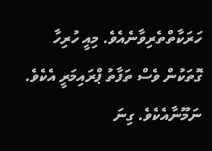ހަރަކާތްތެރިވާނެއެވެ. މިއީ ހުރިހާ ގޮތަކުން ވެސް ތަފާތު ޕްރައިމަރީ އެކެވެ. ނަމޫނާއެކެވެ. ގިނަ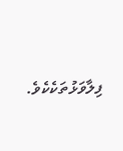ފިލާވަޅުތަކެކެވެ.